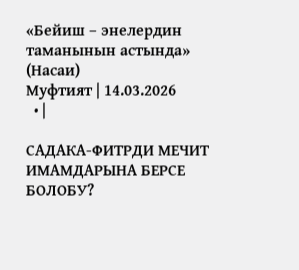«Бейиш – энелердин таманынын астында» (Насаи)
Муфтият | 14.03.2026
  • |

САДАКА-ФИТРДИ МЕЧИТ ИМАМДАРЫНА БЕРСЕ БОЛОБУ?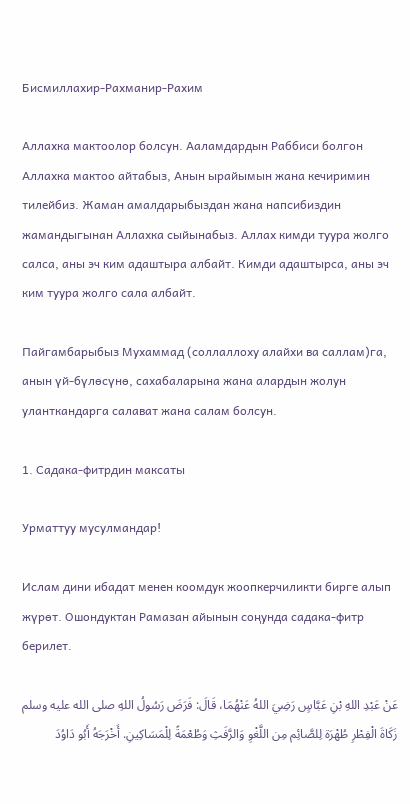Бисмиллахир-Рахманир-Рахим

Аллахка мактоолор болсун. Ааламдардын Раббиси болгон Аллахка мактоо айтабыз, Анын ырайымын жана кечиримин тилейбиз. Жаман амалдарыбыздан жана напсибиздин жамандыгынан Аллахка сыйынабыз. Аллах кимди туура жолго салса, аны эч ким адаштыра албайт. Кимди адаштырса, аны эч ким туура жолго сала албайт.

Пайгамбарыбыз Мухаммад (соллаллоху алайхи ва саллам)га, анын үй-бүлөсүнө, сахабаларына жана алардын жолун уланткандарга салават жана салам болсун.

1. Садака-фитрдин максаты

Урматтуу мусулмандар!

Ислам дини ибадат менен коомдук жоопкерчиликти бирге алып жүрөт. Ошондуктан Рамазан айынын соңунда садака-фитр берилет.

عَنْ عَبْدِ اللهِ بْنِ عَبَّاسٍ رَضِيَ اللهُ عَنْهُمَا، قَالَ: فَرَضَ رَسُولُ اللهِ صلى الله عليه وسلم زَكَاةَ الْفِطْرِ طُهْرَة لِلصَّائِم مِن اللَّغْوِ وَالرَّفَثِ وَطُعْمَةً لِلْمَسَاكِينِ. أَخْرَجَهُ أَبُو دَاوُدَ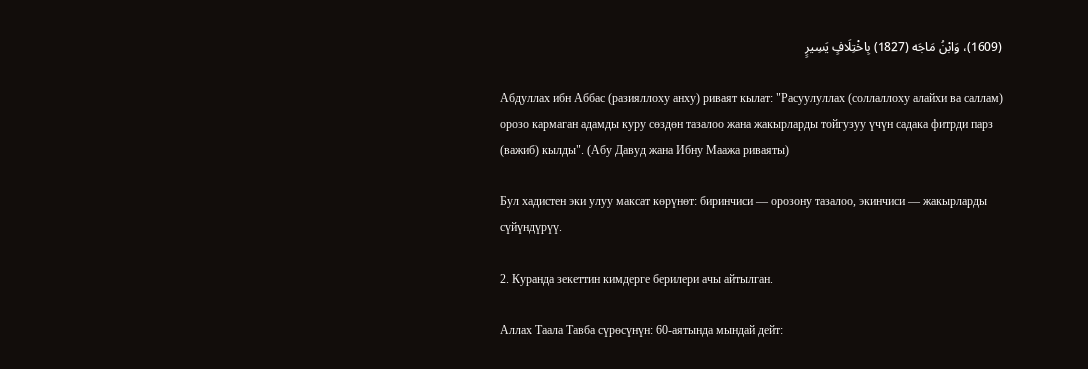(1609)، وَابْنُ مَاجَه (1827) بِاخْتِلَافٍ يَسِيرٍ

Абдуллах ибн Аббас (разияллоху анху) риваят кылат: "Расуулуллах (соллаллоху алайхи ва саллам) орозо кармаган адамды куру сөздөн тазалоо жана жакырларды тойгузуу үчүн садака фитрди парз (важиб) кылды". (Абу Давуд жана Ибну Маажа риваяты)

Бул хадистен эки улуу максат көрүнөт: биринчиси — орозону тазалоо, экинчиси — жакырларды сүйүндүрүү.

2. Куранда зекеттин кимдерге берилери ачы айтылган.

Аллах Таала Тавба сүрөсүнүн: 60-аятында мындай дейт: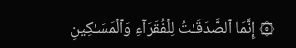۞ إِنَّمَا ٱلصَّدَقَـٰتُ لِلۡفُقَرَاۤءِ وَٱلۡمَسَـٰكِینِ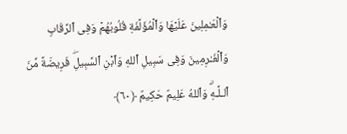وَٱلۡعَـٰمِلِینَ عَلَیۡهَا وَٱلۡمُؤَلَّفَةِ قُلُوبُهُمۡ وَفِی ٱلرِّقَابِ وَٱلۡغَـٰرِمِینَ وَفِی سَبِیلِ ٱللهِ وَٱبۡنِ ٱلسَّبِیلِۖ فَرِیضَةً مِّنَ ٱلـلَّـهِۗ وَٱللهُ عَلِیمٌ حَكِیمٌ ﴿٦٠﴾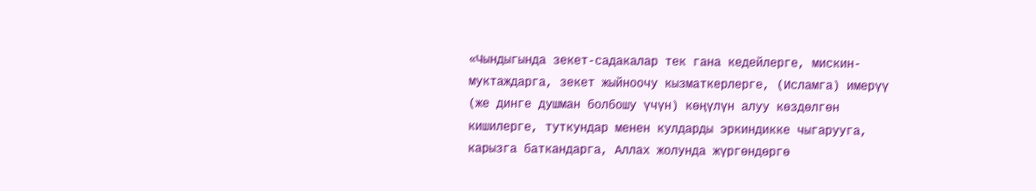«Чындыгында зекет-садакалар тек гана кедейлерге, мискин-муктаждарга, зекет жыйноочу кызматкерлерге, (Исламга) имерүү (же динге душман болбошу үчүн) көңүлүн алуу көздөлгөн кишилерге, туткундар менен кулдарды эркиндикке чыгарууга, карызга баткандарга, Аллах жолунда жүргөндөргө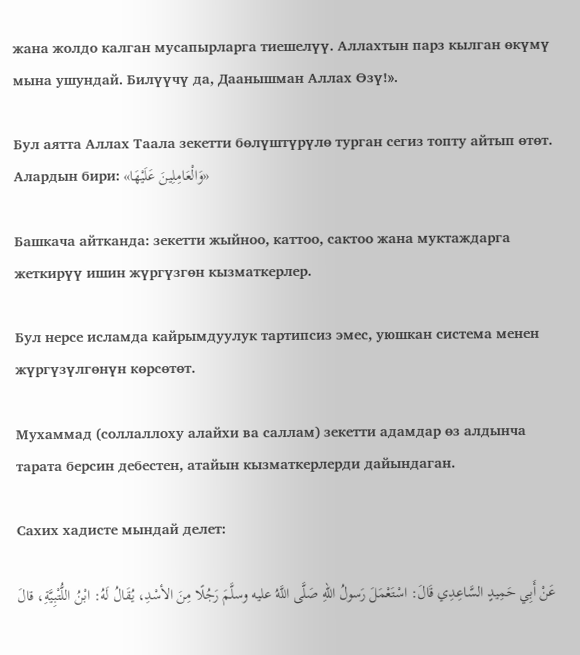жана жолдо калган мусапырларга тиешелүү. Аллахтын парз кылган өкүмү мына ушундай. Билүүчү да, Даанышман Аллах Өзү!».

Бул аятта Аллах Таала зекетти бөлүштүрүлө турган сегиз топту айтып өтөт. Алардын бири: «وَالْعَامِلِينَ عَلَيْهَا»

Башкача айтканда: зекетти жыйноо, каттоо, сактоо жана муктаждарга жеткирүү ишин жүргүзгөн кызматкерлер.

Бул нерсе исламда кайрымдуулук тартипсиз эмес, уюшкан система менен жүргүзүлгөнүн көрсөтөт.

Мухаммад (соллаллоху алайхи ва саллам) зекетти адамдар өз алдынча тарата берсин дебестен, атайын кызматкерлерди дайындаган.

Сахих хадисте мындай делет:

عَنْ أَبِي حَمِيدٍ السَّاعِدِي قَالَ: اسْتَعْمَلَ رَسولُ اللهِ صَلَّى اللَّهُ عليه وسلَّمَ رَجُلًا مِنَ الأسْدِ، يُقَالُ لَهُ: ابْنُ اللُّتْبِيَّةِ، قالَ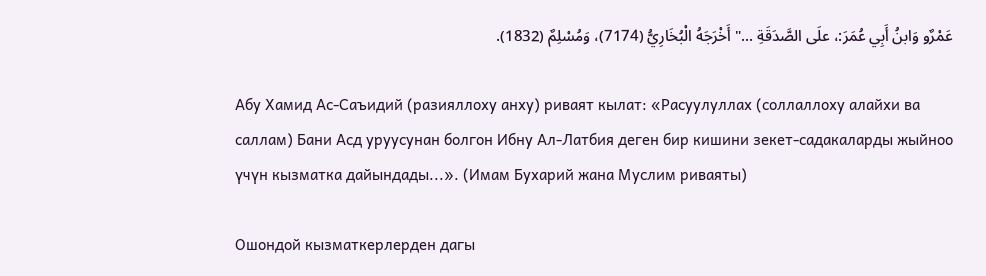عَمْرٌو وَابنُ أَبِي عُمَرَ:، علَى الصَّدَقَةِ ..." أَخْرَجَهُ الْبُخَارِيُّ (7174)، وَمُسْلِمٌ (1832).

Абу Хамид Ас-Саъидий (разияллоху анху) риваят кылат: «Расуулуллах (соллаллоху алайхи ва саллам) Бани Асд уруусунан болгон Ибну Ал-Латбия деген бир кишини зекет-садакаларды жыйноо үчүн кызматка дайындады...». (Имам Бухарий жана Муслим риваяты)

Ошондой кызматкерлерден дагы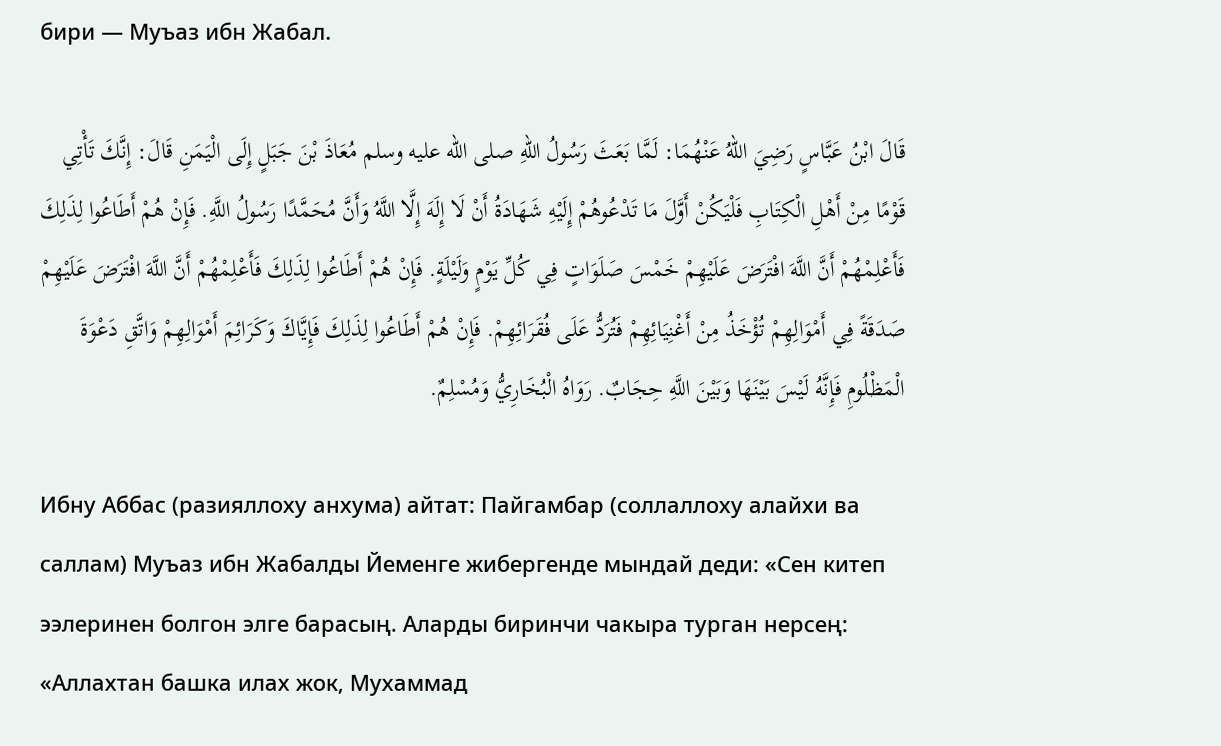бири — Муъаз ибн Жабал.

قَالَ ابْنُ عَبَّاسٍ رَضِيَ اللهُ عَنْهُمَا: لَمَّا بَعَثَ رَسُولُ اللهِ صلى الله عليه وسلم مُعَاذَ بْنَ جَبَلٍ إِلَى الْيَمَنِ قَالَ: إِنَّكَ تَأْتِي قَوْمًا مِنْ أَهْلِ الْكِتَابِ فَلْيَكُنْ أَوَّلَ مَا تَدْعُوهُمْ إِلَيْهِ شَهَادَةُ أَنْ لَا إِلَهَ إِلَّا اللَّهُ وَأَنَّ مُحَمَّدًا رَسُولُ اللَّهِ. فَإِنْ هُمْ أَطَاعُوا لِذَلِكَ فَأَعْلِمْهُمْ أَنَّ اللَّهَ افْتَرَضَ عَلَيْهِمْ خَمْسَ صَلَوَاتٍ فِي كُلِّ يَوْمٍ وَلَيْلَةٍ. فَإِنْ هُمْ أَطَاعُوا لِذَلِكَ فَأَعْلِمْهُمْ أَنَّ اللَّهَ افْتَرَضَ عَلَيْهِمْ صَدَقَةً فِي أَمْوَالِهِمْ تُؤْخَذُ مِنْ أَغْنِيَائِهِمْ فَتُرَدُّ عَلَى فُقَرَائِهِمْ. فَإِنْ هُمْ أَطَاعُوا لِذَلِكَ فَإِيَّاكَ وَكَرَائِمَ أَمْوَالِهِمْ وَاتَّقِ دَعْوَةَ الْمَظْلُومِ فَإِنَّهُ لَيْسَ بَيْنَهَا وَبَيْنَ اللَّهِ حِجَابٌ. رَوَاهُ الْبُخَارِيُّ وَمُسْلِمٌ.

Ибну Аббас (разияллоху анхума) айтат: Пайгамбар (соллаллоху алайхи ва саллам) Муъаз ибн Жабалды Йеменге жибергенде мындай деди: «Сен китеп ээлеринен болгон элге барасың. Аларды биринчи чакыра турган нерсең: «Аллахтан башка илах жок, Мухаммад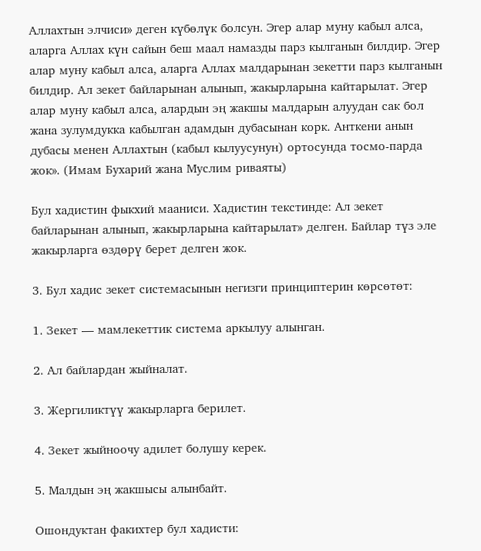Аллахтын элчиси» деген күбөлүк болсун. Эгер алар муну кабыл алса, аларга Аллах күн сайын беш маал намазды парз кылганын билдир. Эгер алар муну кабыл алса, аларга Аллах малдарынан зекетти парз кылганын билдир. Ал зекет байларынан алынып, жакырларына кайтарылат. Эгер алар муну кабыл алса, алардын эң жакшы малдарын алуудан сак бол жана зулумдукка кабылган адамдын дубасынан корк. Анткени анын дубасы менен Аллахтын (кабыл кылуусунун) ортосунда тосмо-парда жок». (Имам Бухарий жана Муслим риваяты)

Бул хадистин фыкхий мааниси. Хадистин текстинде: Ал зекет байларынан алынып, жакырларына кайтарылат» делген. Байлар түз эле жакырларга өздөрү берет делген жок.

3. Бул хадис зекет системасынын негизги принциптерин көрсөтөт:

1. Зекет — мамлекеттик система аркылуу алынган.

2. Ал байлардан жыйналат.

3. Жергиликтүү жакырларга берилет.

4. Зекет жыйноочу адилет болушу керек.

5. Малдын эң жакшысы алынбайт.

Ошондуктан факихтер бул хадисти: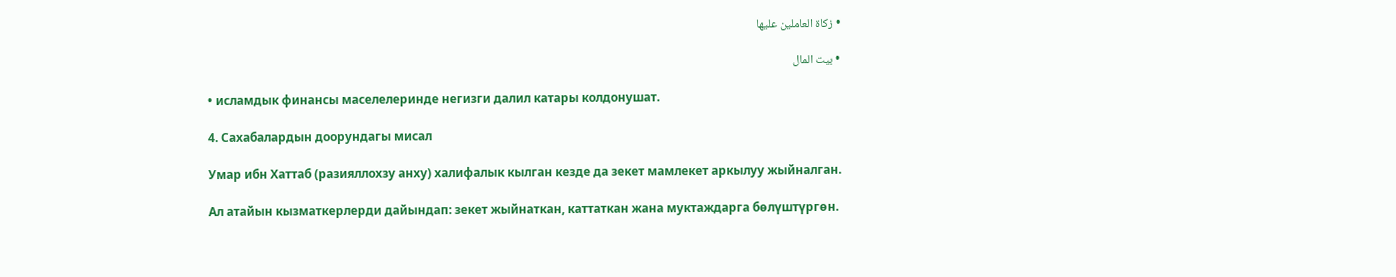• زكاة العاملين عليها

• بيت المال

• исламдык финансы маселелеринде негизги далил катары колдонушат.

4. Сахабалардын доорундагы мисал

Умар ибн Хаттаб (разияллохзу анху) халифалык кылган кезде да зекет мамлекет аркылуу жыйналган.

Ал атайын кызматкерлерди дайындап: зекет жыйнаткан, каттаткан жана муктаждарга бөлүштүргөн.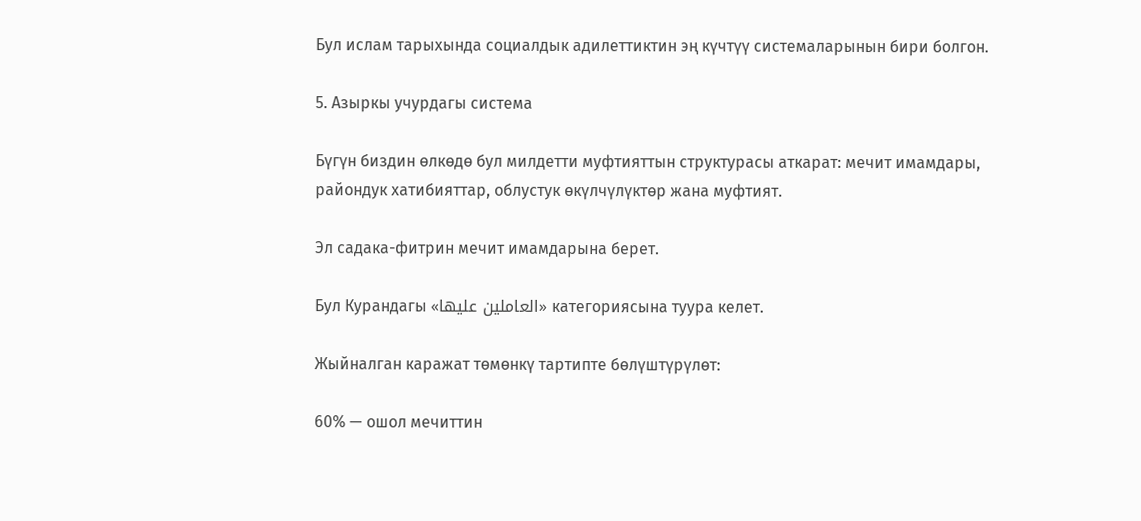Бул ислам тарыхында социалдык адилеттиктин эң күчтүү системаларынын бири болгон.

5. Азыркы учурдагы система

Бүгүн биздин өлкөдө бул милдетти муфтияттын структурасы аткарат: мечит имамдары, райондук хатибияттар, облустук өкүлчүлүктөр жана муфтият.

Эл садака-фитрин мечит имамдарына берет.

Бул Курандагы «العاملين عليها» категориясына туура келет.

Жыйналган каражат төмөнкү тартипте бөлүштүрүлөт:

60% — ошол мечиттин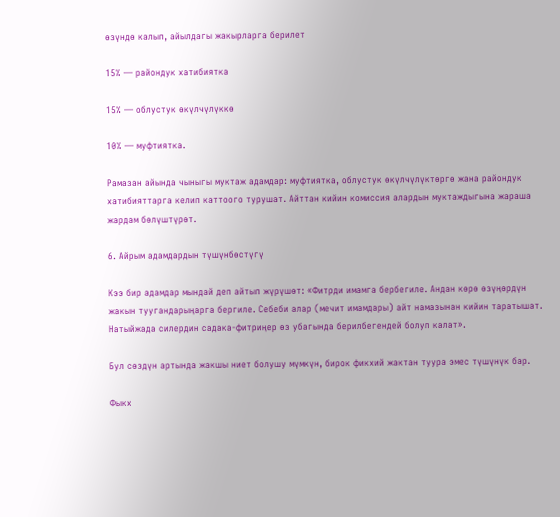өзүндө калып, айылдагы жакырларга берилет

15% — райондук хатибиятка

15% — облустук өкүлчүлүккө

10% — муфтиятка.

Рамазан айында чыныгы муктаж адамдар: муфтиятка, облустук өкүлчүлүктөргө жана райондук хатибияттарга келип каттоого турушат. Айттан кийин комиссия алардын муктаждыгына жараша жардам бөлүштүрөт.

6. Айрым адамдардын түшүнбөстүгү

Кээ бир адамдар мындай деп айтып жүрүшөт: «Фитрди имамга бербегиле. Андан көрө өзүңөрдүн жакын туугандарыңарга бергиле. Себеби алар (мечит имамдары) айт намазынан кийин таратышат. Натыйжада силердин садака-фитриңер өз убагында берилбегендей болуп калат».

Бул сөздүн артында жакшы ниет болушу мүмкүн, бирок фикхий жактан туура эмес түшүнүк бар.

Фыкх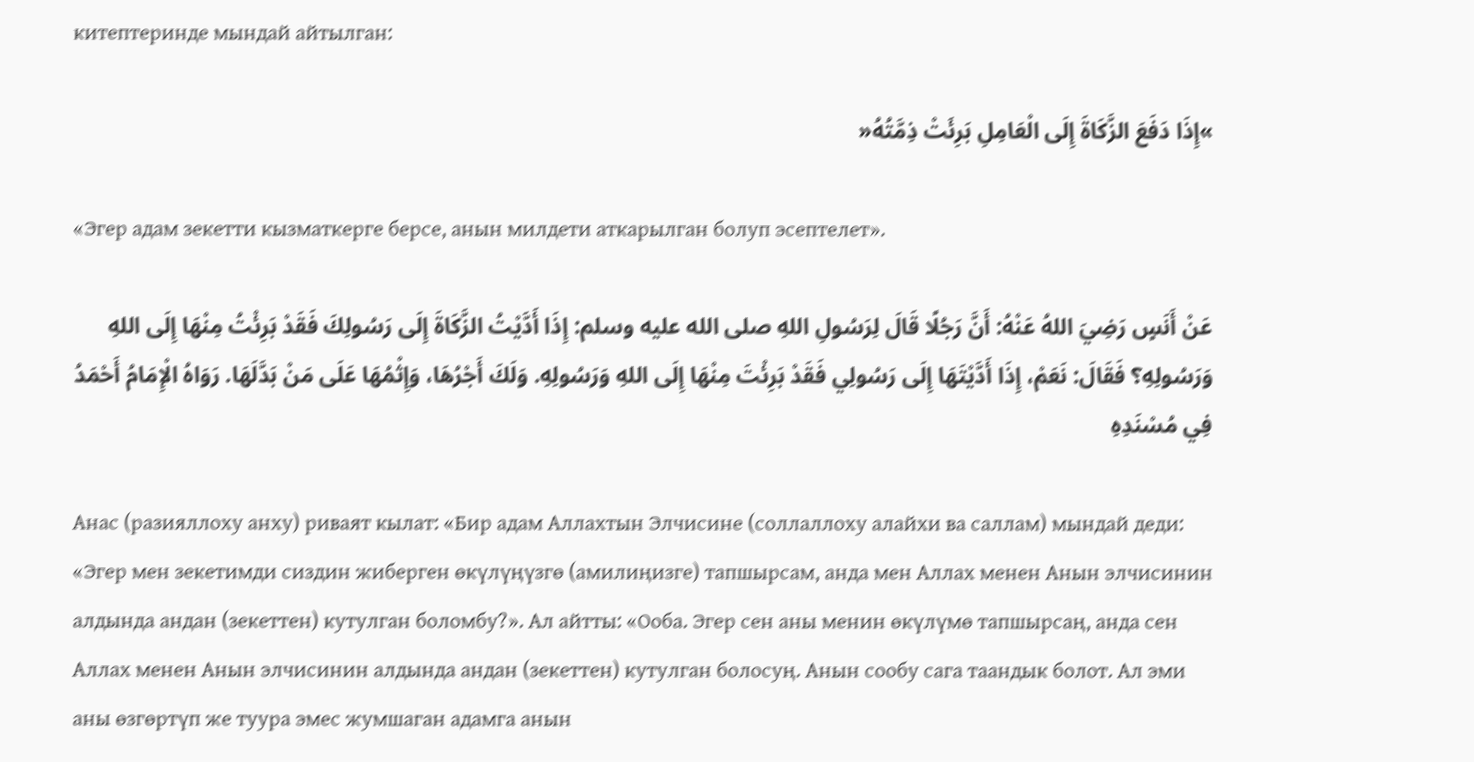китептеринде мындай айтылган:

»إِذَا دَفَعَ الزَّكَاةَ إِلَى الْعَامِلِ بَرِئَتْ ذِمَّتُهُ«

«Эгер адам зекетти кызматкерге берсе, анын милдети аткарылган болуп эсептелет».

عَنْ أَنَسٍ رَضِيَ اللهُ عَنْهُ: أَنَّ رَجُلًا قَالَ لِرَسُولِ اللهِ صلى الله عليه وسلم: إِذَا أَدَّيْتُ الزَّكَاةَ إِلَى رَسُولِكَ فَقَدْ بَرِئْتُ مِنْهَا إِلَى اللهِ وَرَسُولِهِ؟ فَقَالَ: نَعَمْ، إِذَا أَدَّيْتَهَا إِلَى رَسُولِي فَقَدْ بَرِئْتَ مِنْهَا إِلَى اللهِ وَرَسُولِهِ. وَلَكَ أَجْرُهَا، وَإِثْمُهَا عَلَى مَنْ بَدَّلَهَا. رَوَاهُ الْإِمَامُ أَحْمَدُ فِي مُسْنَدِهِ

Анас (разияллоху анху) риваят кылат: «Бир адам Аллахтын Элчисине (соллаллоху алайхи ва саллам) мындай деди: «Эгер мен зекетимди сиздин жиберген өкүлүңүзгө (амилиңизге) тапшырсам, анда мен Аллах менен Анын элчисинин алдында андан (зекеттен) кутулган боломбу?». Ал айтты: «Ооба. Эгер сен аны менин өкүлүмө тапшырсаң, анда сен Аллах менен Анын элчисинин алдында андан (зекеттен) кутулган болосуң. Анын сообу сага таандык болот. Ал эми аны өзгөртүп же туура эмес жумшаган адамга анын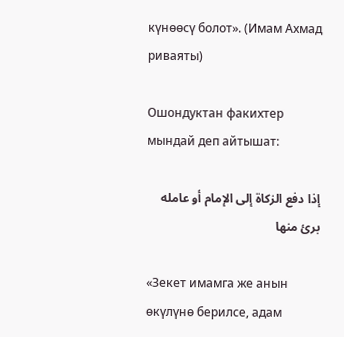күнөөсү болот». (Имам Ахмад риваяты)

Ошондуктан факихтер мындай деп айтышат:

إذا دفع الزكاة إلى الإمام أو عامله برئ منها

«Зекет имамга же анын өкүлүнө берилсе, адам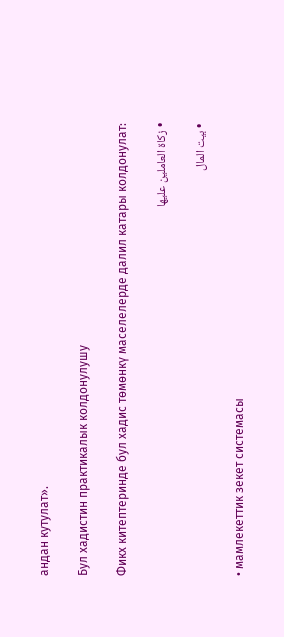андан кутулат».

Бул хадистин практикалык колдонулушу

Фикх китептеринде бул хадис төмөнкү маселелерде далил катары колдонулат:

• زكاة العاملين عليها

• بيت المال

• мамлекеттик зекет системасы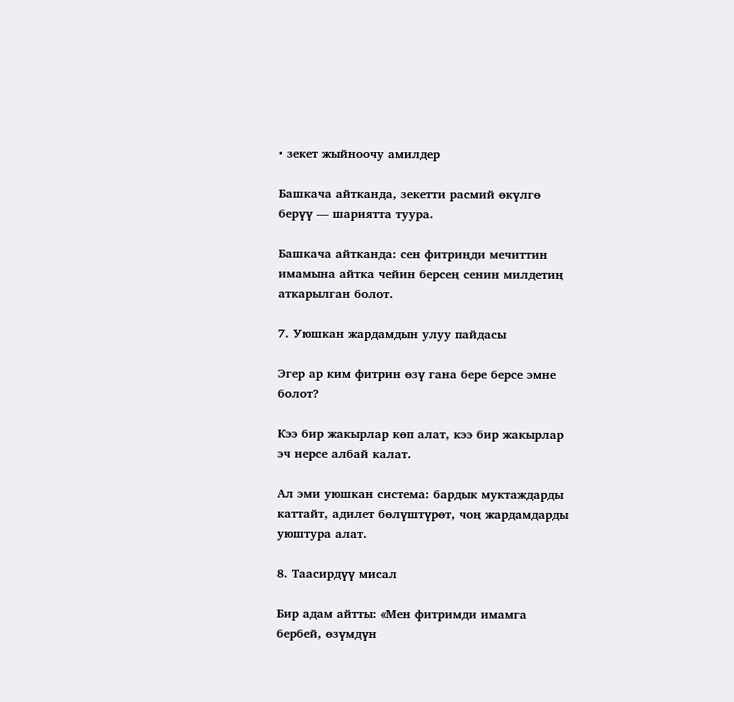• зекет жыйноочу амилдер

Башкача айтканда, зекетти расмий өкүлгө берүү — шариятта туура.

Башкача айтканда: сен фитриңди мечиттин имамына айтка чейин берсең сенин милдетиң аткарылган болот.

7. Уюшкан жардамдын улуу пайдасы

Эгер ар ким фитрин өзү гана бере берсе эмне болот?

Кээ бир жакырлар көп алат, кээ бир жакырлар эч нерсе албай калат.

Ал эми уюшкан система: бардык муктаждарды каттайт, адилет бөлүштүрөт, чоң жардамдарды уюштура алат.

8. Таасирдүү мисал

Бир адам айтты: «Мен фитримди имамга бербей, өзүмдүн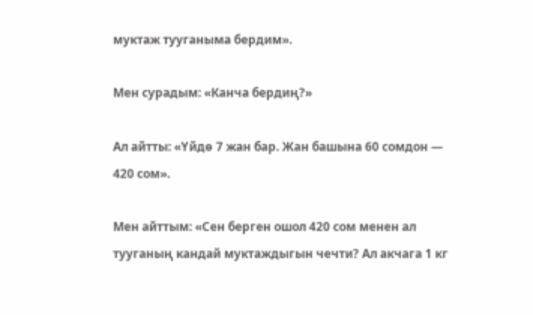муктаж тууганыма бердим».

Мен сурадым: «Канча бердиң?»

Ал айтты: «Үйдө 7 жан бар. Жан башына 60 сомдон — 420 сом».

Мен айттым: «Сен берген ошол 420 сом менен ал тууганың кандай муктаждыгын чечти? Ал акчага 1 кг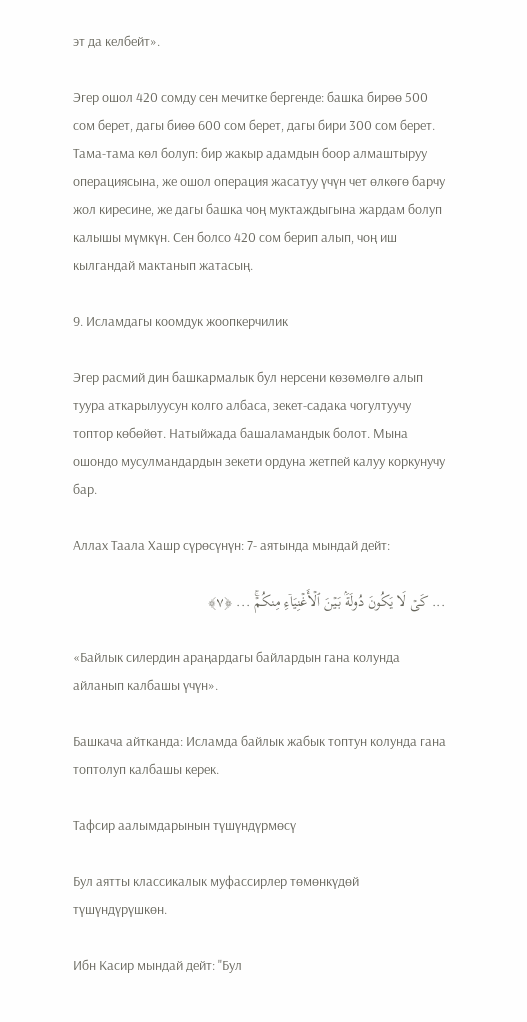эт да келбейт».

Эгер ошол 420 сомду сен мечитке бергенде: башка бирөө 500 сом берет, дагы биөө 600 сом берет, дагы бири 300 сом берет. Тама-тама көл болуп: бир жакыр адамдын боор алмаштыруу операциясына, же ошол операция жасатуу үчүн чет өлкөгө барчу жол киресине, же дагы башка чоң муктаждыгына жардам болуп калышы мүмкүн. Сен болсо 420 сом берип алып, чоң иш кылгандай мактанып жатасың.

9. Исламдагы коомдук жоопкерчилик

Эгер расмий дин башкармалык бул нерсени көзөмөлгө алып туура аткарылуусун колго албаса, зекет-садака чогултуучу топтор көбөйөт. Натыйжада башаламандык болот. Мына ошондо мусулмандардын зекети ордуна жетпей калуу коркунучу бар.

Аллах Таала Хашр сүрөсүнүн: 7- аятында мындай дейт:

... كَیۡ لَا یَكُونَ دُولَةَۢ بَیۡنَ ٱلۡأَغۡنِیَاۤءِ مِنكُمۡۚ ... ﴿٧﴾

«Байлык силердин араңардагы байлардын гана колунда айланып калбашы үчүн».

Башкача айтканда: Исламда байлык жабык топтун колунда гана топтолуп калбашы керек.

Тафсир аалымдарынын түшүндүрмөсү

Бул аятты классикалык муфассирлер төмөнкүдөй түшүндүрүшкөн.

Ибн Касир мындай дейт: "Бул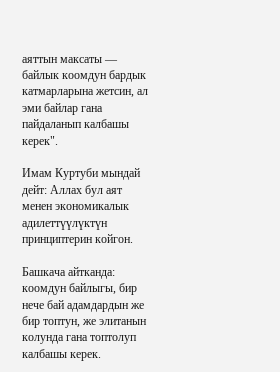аяттын максаты — байлык коомдун бардык катмарларына жетсин, ал эми байлар гана пайдаланып калбашы керек".

Имам Куртуби мындай дейт: Аллах бул аят менен экономикалык адилеттүүлүктүн принциптерин койгон.

Башкача айтканда: коомдун байлыгы, бир нече бай адамдардын же бир топтун, же элитанын колунда гана топтолуп калбашы керек.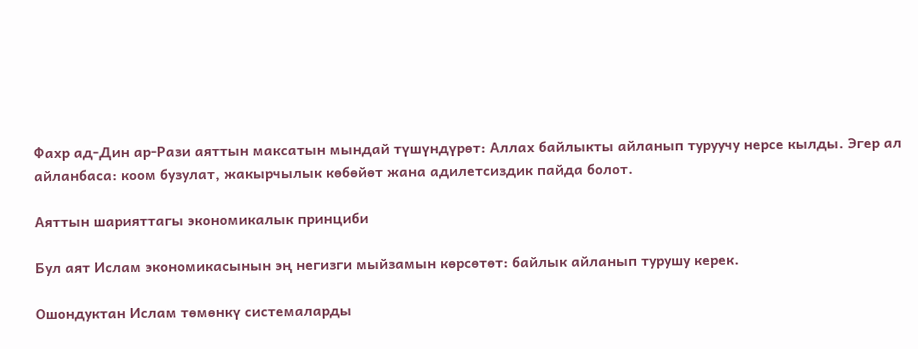Фахр ад-Дин ар-Рази аяттын максатын мындай түшүндүрөт: Аллах байлыкты айланып туруучу нерсе кылды. Эгер ал айланбаса: коом бузулат, жакырчылык көбөйөт жана адилетсиздик пайда болот.

Аяттын шарияттагы экономикалык принциби

Бул аят Ислам экономикасынын эң негизги мыйзамын көрсөтөт: байлык айланып турушу керек.

Ошондуктан Ислам төмөнкү системаларды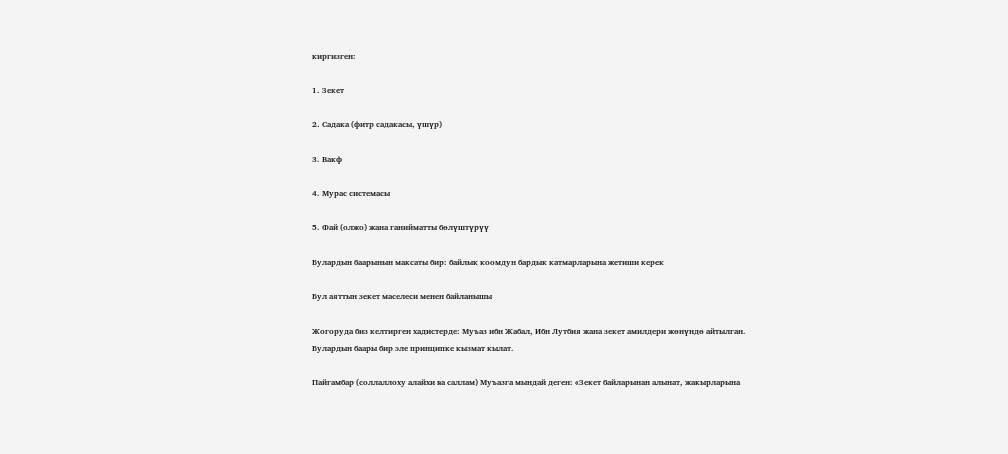киргизген:

1. Зекет

2. Садака (фитр садакасы, үшүр)

3. Вакф

4. Мурас системасы

5. Фай (олжо) жана ганийматты бөлүштүрүү

Булардын баарынын максаты бир: байлык коомдун бардык катмарларына жетиши керек

Бул аяттын зекет маселеси менен байланышы

Жогоруда биз келтирген хадистерде: Муъаз ибн Жабал, Ибн Лутбия жана зекет амилдери жөнүндө айтылган. Булардын баары бир эле принципке кызмат кылат.

Пайгамбар (соллаллоху алайхи ва саллам) Муъазга мындай деген: «Зекет байларынан алынат, жакырларына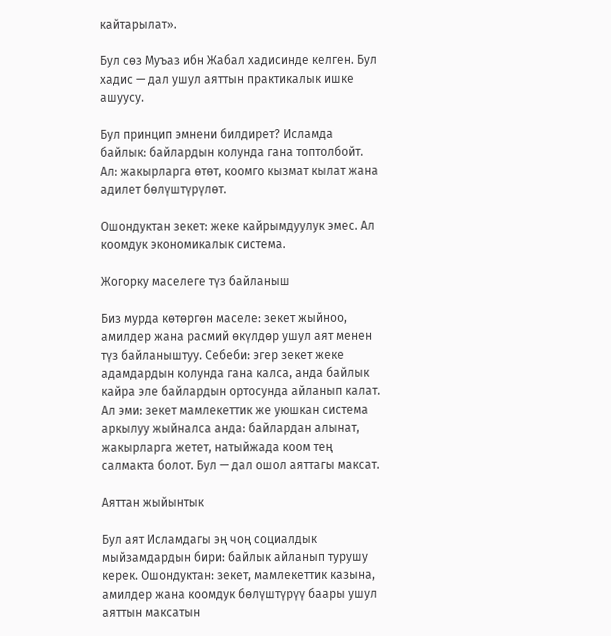кайтарылат».

Бул сөз Муъаз ибн Жабал хадисинде келген. Бул хадис — дал ушул аяттын практикалык ишке ашуусу.

Бул принцип эмнени билдирет? Исламда байлык: байлардын колунда гана топтолбойт. Ал: жакырларга өтөт, коомго кызмат кылат жана адилет бөлүштүрүлөт.

Ошондуктан зекет: жеке кайрымдуулук эмес. Ал коомдук экономикалык система.

Жогорку маселеге түз байланыш

Биз мурда көтөргөн маселе: зекет жыйноо, амилдер жана расмий өкүлдөр ушул аят менен түз байланыштуу. Себеби: эгер зекет жеке адамдардын колунда гана калса, анда байлык кайра эле байлардын ортосунда айланып калат. Ал эми: зекет мамлекеттик же уюшкан система аркылуу жыйналса анда: байлардан алынат, жакырларга жетет, натыйжада коом тең салмакта болот. Бул — дал ошол аяттагы максат.

Аяттан жыйынтык

Бул аят Исламдагы эң чоң социалдык мыйзамдардын бири: байлык айланып турушу керек. Ошондуктан: зекет, мамлекеттик казына, амилдер жана коомдук бөлүштүрүү баары ушул аяттын максатын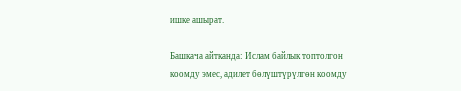ишке ашырат.

Башкача айтканда: Ислам байлык топтолгон коомду эмес, адилет бөлүштүрүлгөн коомду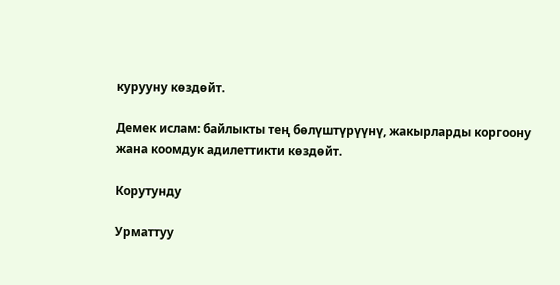курууну көздөйт.

Демек ислам: байлыкты тең бөлүштүрүүнү, жакырларды коргоону жана коомдук адилеттикти көздөйт.

Корутунду

Урматтуу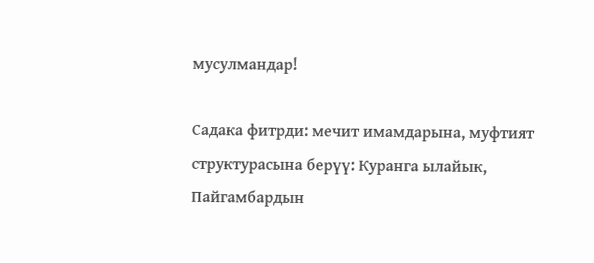мусулмандар!

Садака фитрди: мечит имамдарына, муфтият структурасына берүү: Куранга ылайык, Пайгамбардын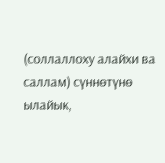(соллаллоху алайхи ва саллам) сүннөтүнө ылайык,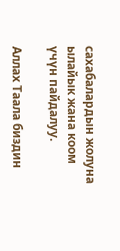сахабалардын жолуна ылайык жана коом үчүн пайдалуу.

Аллах Таала биздин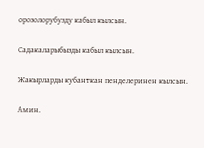орозолорубузду кабыл кылсын.

Садакаларыбызды кабыл кылсын.

Жакырларды кубанткан пенделеринен кылсын.

Амин.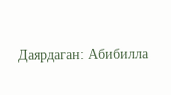Даярдаган: Абибилла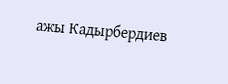ажы Кадырбердиев